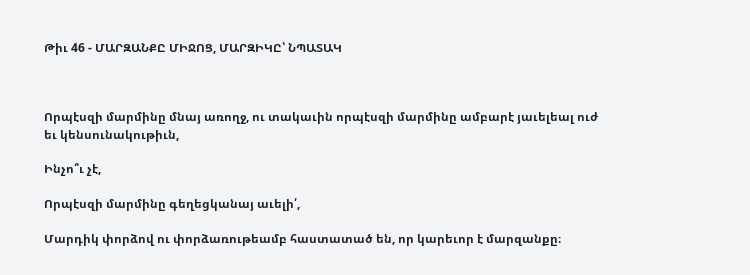Թիւ 46 - ՄԱՐԶԱՆՔԸ ՄԻՋՈՑ, ՄԱՐԶԻԿԸ՝ ՆՊԱՏԱԿ



Որպէսզի մարմինը մնայ առողջ, ու տակաւին որպէսզի մարմինը ամբարէ յաւելեալ ուժ եւ կենսունակութիւն,

Ինչո՞ւ չէ,

Որպէսզի մարմինը գեղեցկանայ աւելի՛,

Մարդիկ փորձով ու փորձառութեամբ հաստատած են, որ կարեւոր է մարզանքը։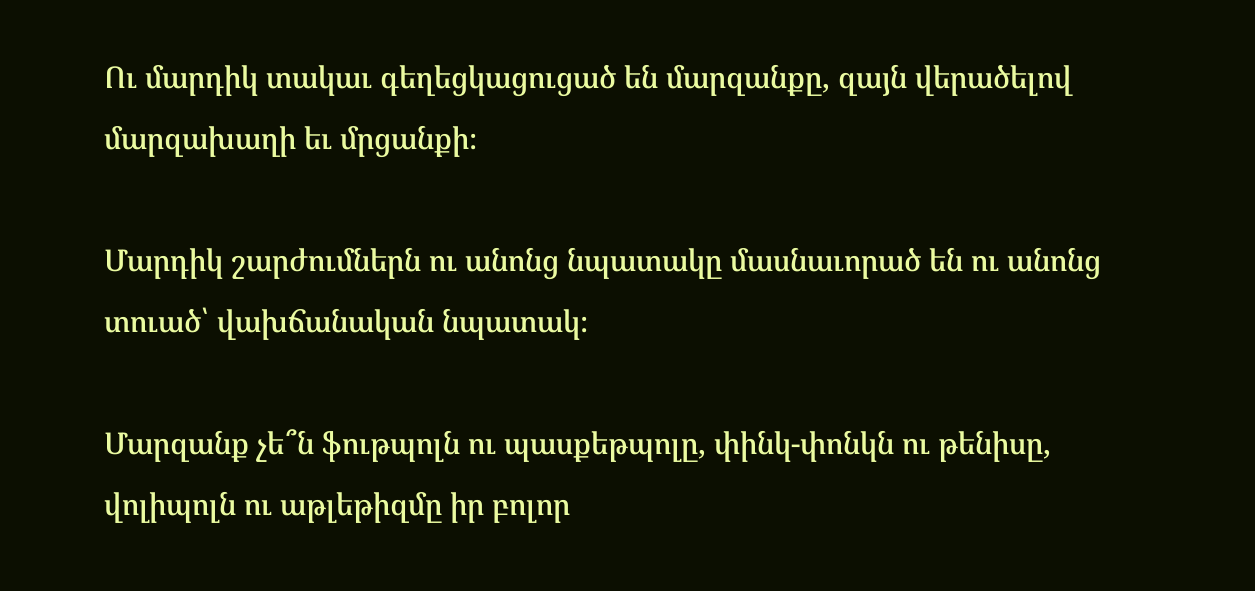Ու մարդիկ տակաւ գեղեցկացուցած են մարզանքը, զայն վերածելով մարզախաղի եւ մրցանքի։

Մարդիկ շարժումներն ու անոնց նպատակը մասնաւորած են ու անոնց տուած՝ վախճանական նպատակ։

Մարզանք չե՞ն ֆութպոլն ու պասքեթպոլը, փինկ-փոնկն ու թենիսը, վոլիպոլն ու աթլեթիզմը իր բոլոր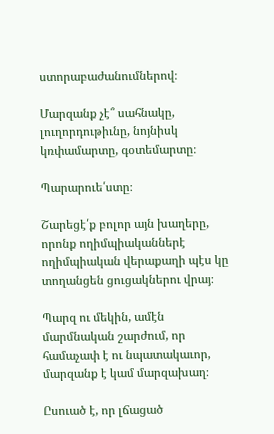ստորաբաժանումներով։

Մարզանք չէ՞ սահնակը, լուղորդութիւնը, նոյնիսկ կռփամարտը, գօտեմարտը։

Պարարուե՛ստը։

Շարեցէ՛ք բոլոր այն խաղերը, որոնք ողիմպիականներէ ողիմպիական վերաքաղի պէս կը տողանցեն ցուցակներու վրայ։

Պարզ ու մեկին, ամէն մարմնական շարժում, որ համաչափ է ու նպատակաւոր, մարզանք է կամ մարզախաղ։

Ըսուած է, որ լճացած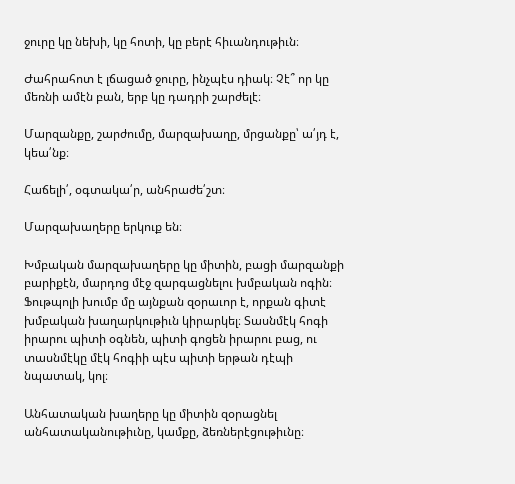ջուրը կը նեխի, կը հոտի, կը բերէ հիւանդութիւն։

Ժահրահոտ է լճացած ջուրը, ինչպէս դիակ։ Չէ՞ որ կը մեռնի ամէն բան, երբ կը դադրի շարժելէ։

Մարզանքը, շարժումը, մարզախաղը, մրցանքը՝ ա՛յդ է, կեա՛նք։

Հաճելի՛, օգտակա՛ր, անհրաժե՛շտ։

Մարզախաղերը երկուք են։

Խմբական մարզախաղերը կը միտին, բացի մարզանքի բարիքէն, մարդոց մէջ զարգացնելու խմբական ոգին։ Ֆութպոլի խումբ մը այնքան զօրաւոր է, որքան գիտէ խմբական խաղարկութիւն կիրարկել։ Տասնմէկ հոգի իրարու պիտի օգնեն, պիտի գոցեն իրարու բաց, ու տասնմէկը մէկ հոգիի պէս պիտի երթան դէպի նպատակ, կոլ։

Անհատական խաղերը կը միտին զօրացնել անհատականութիւնը, կամքը, ձեռներէցութիւնը։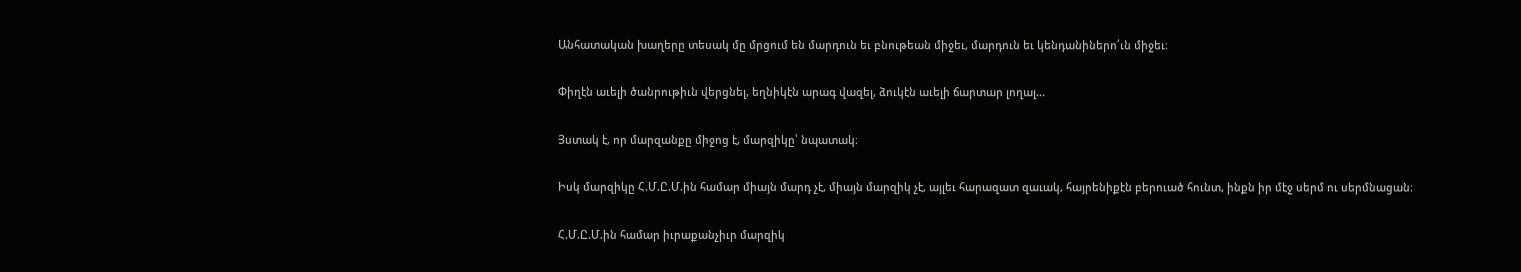Անհատական խաղերը տեսակ մը մրցում են մարդուն եւ բնութեան միջեւ, մարդուն եւ կենդանիներո՛ւն միջեւ։

Փիղէն աւելի ծանրութիւն վերցնել, եղնիկէն արագ վազել, ձուկէն աւելի ճարտար լողալ...

Յստակ է, որ մարզանքը միջոց է, մարզիկը՝ նպատակ։

Իսկ մարզիկը Հ.Մ.Ը.Մ.ին համար միայն մարդ չէ, միայն մարզիկ չէ, այլեւ հարազատ զաւակ, հայրենիքէն բերուած հունտ, ինքն իր մէջ սերմ ու սերմնացան։

Հ.Մ.Ը.Մ.ին համար իւրաքանչիւր մարզիկ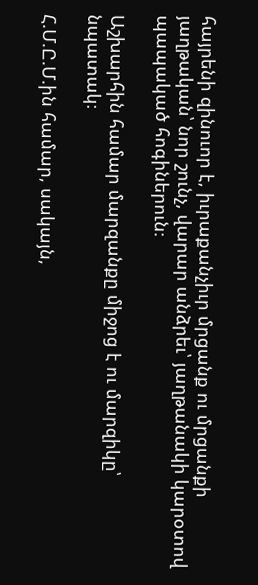հայրենի զինուոր է, իւրաքանչիւր մրցանք ու մրցանքի յաղթական՝ նոր շունչ, վարար անձրեւ՝ յաղթանակի կարօտով պապակած հոգիներուն։

Աշխարհին համար մարզանքը միջոց է ու մարզիկը՝ նպատակ։

Հ.Մ.Ը.Մ.ին համար, սակայն,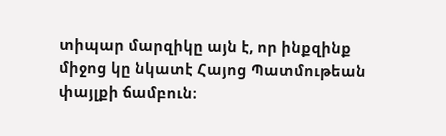տիպար մարզիկը այն է, որ ինքզինք միջոց կը նկատէ Հայոց Պատմութեան փայլքի ճամբուն։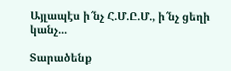Այլապէս ի՜նչ Հ.Մ.Ը.Մ., ի՜նչ ցեղի կանչ...

Տարածենք